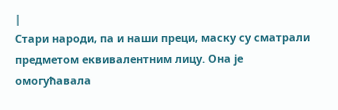|
Стари народи, па и наши преци, маску су сматрали предметом еквивалентним лицу. Она је омогућавала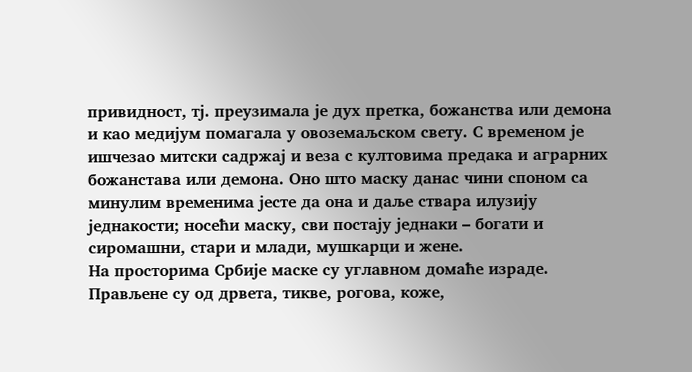привидност, тј. преузимала је дух претка, божанства или демона и као медијум помагала у овоземаљском свету. С временом је ишчезао митски садржај и веза с култовима предака и аграрних божанстава или демона. Оно што маску данас чини споном са минулим временима јесте да она и даље ствара илузију једнакости; носећи маску, сви постају једнаки – богати и сиромашни, стари и млади, мушкарци и жене.
На просторима Србије маске су углавном домаће израде. Прављене су од дрвета, тикве, рогова, коже,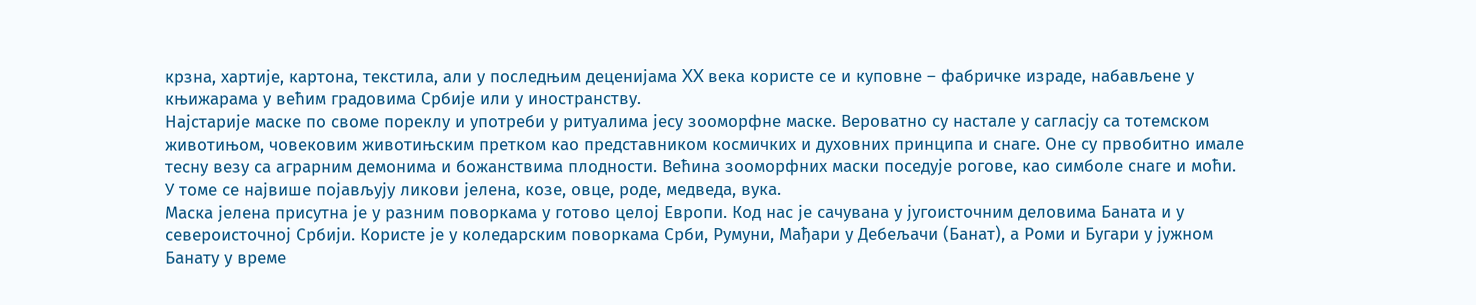крзна, хартије, картона, текстила, али у последњим деценијама XX века користе се и куповне – фабричке израде, набављене у књижарама у већим градовима Србије или у иностранству.
Најстарије маске по своме пореклу и употреби у ритуалима јесу зооморфне маске. Вероватно су настале у сагласју са тотемском животињом, човековим животињским претком као представником космичких и духовних принципа и снаге. Оне су првобитно имале тесну везу са аграрним демонима и божанствима плодности. Већина зооморфних маски поседује рогове, као симболе снаге и моћи. У томе се највише појављују ликови јелена, козе, овце, роде, медведа, вука.
Маска јелена присутна је у разним поворкама у готово целој Европи. Код нас је сачувана у југоисточним деловима Баната и у североисточној Србији. Користе је у коледарским поворкама Срби, Румуни, Мађари у Дебељачи (Банат), а Роми и Бугари у јужном Банату у време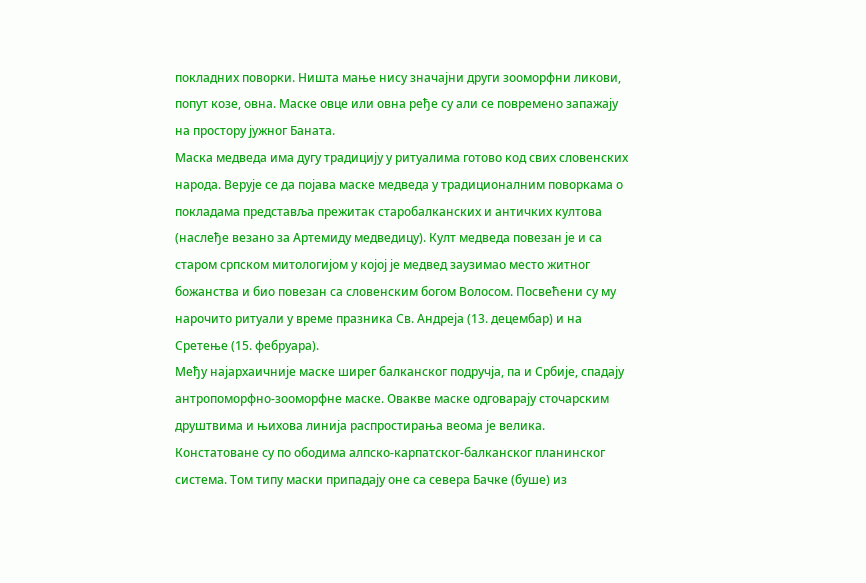покладних поворки. Ништа мање нису значајни други зооморфни ликови, попут козе, овна. Маске овце или овна ређе су али се повремено запажају на простору јужног Баната.
Маска медведа има дугу традицију у ритуалима готово код свих словенских народа. Верује се да појава маске медведа у традиционалним поворкама о покладама представља прежитак старобалканских и античких култова (наслеђе везано за Артемиду медведицу). Култ медведа повезан је и са старом српском митологијом у којој је медвед заузимао место житног божанства и био повезан са словенским богом Волосом. Посвећени су му нарочито ритуали у време празника Св. Андреја (13. децембар) и на Сретење (15. фебруара).
Међу најархаичније маске ширег балканског подручја, па и Србије, спадају антропоморфно-зооморфне маске. Овакве маске одговарају сточарским друштвима и њихова линија распростирања веома је велика. Констатоване су по ободима алпско-карпатског-балканског планинског система. Том типу маски припадају оне са севера Бачке (буше) из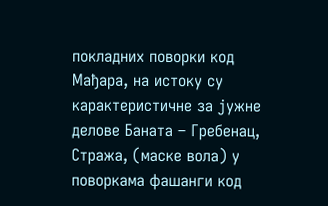покладних поворки код Мађара, на истоку су карактеристичне за јужне делове Баната – Гребенац, Стража, (маске вола) у поворкама фашанги код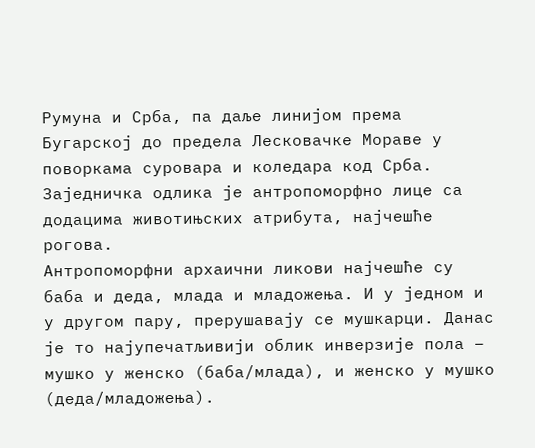Румуна и Срба, па даље линијом према Бугарској до предела Лесковачке Мораве у поворкама суровара и коледара код Срба. Заједничка одлика је антропоморфно лице са додацима животињских атрибута, најчешће рогова.
Антропоморфни архаични ликови најчешће су баба и деда, млада и младожења. И у једном и у другом пару, прерушавају се мушкарци. Данас је то најупечатљивији облик инверзије пола – мушко у женско (баба/млада), и женско у мушко (деда/младожења).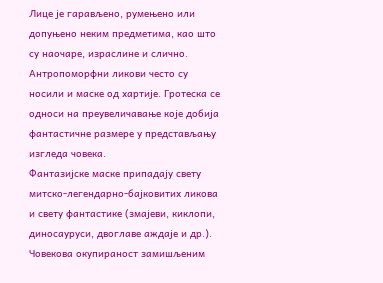Лице је гарављено, румењено или допуњено неким предметима, као што су наочаре, израслине и слично. Антропоморфни ликови често су носили и маске од хартије. Гротеска се односи на преувеличавање које добија фантастичне размере у представљању изгледа човека.
Фантазијске маске припадају свету митско-легендарно-бајковитих ликова и свету фантастике (змајеви, киклопи, диносауруси, двоглаве аждаје и др.). Човекова окупираност замишљеним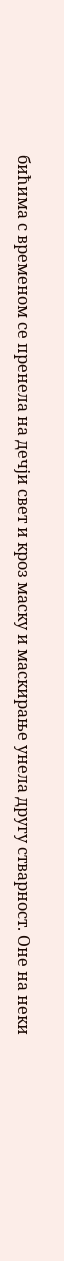бићима с временом се пренела на дечји свет и кроз маску и маскирање унела другу стварност. Оне на неки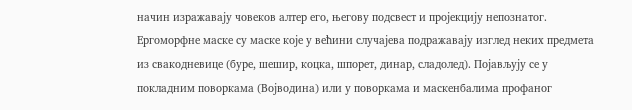начин изражавају човеков алтер его, његову подсвест и пројекцију непознатог.
Ергоморфне маске су маске које у већини случајева подражавају изглед неких предмета из свакодневице (буре, шешир, коцка, шпорет, динар, сладолед). Појављују се у покладним поворкама (Војводина) или у поворкама и маскенбалима профаног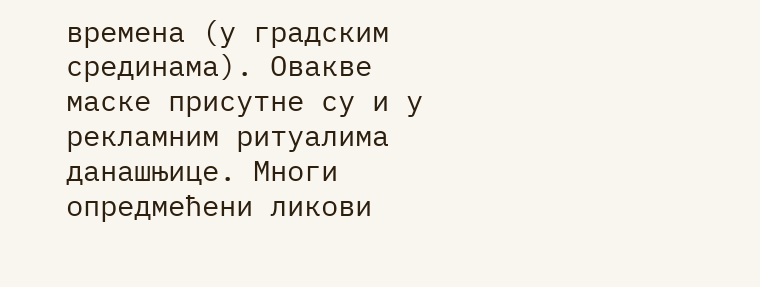времена (у градским срединама). Овакве маске присутне су и у рекламним ритуалима данашњице. Многи опредмећени ликови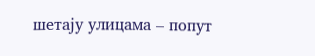шетају улицама – попут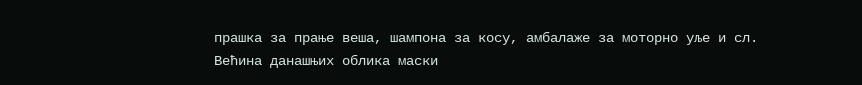прашка за прање веша, шампона за косу, амбалаже за моторно уље и сл.
Већина данашњих облика маски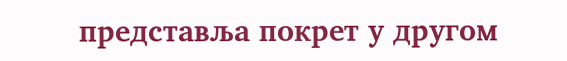представља покрет у другом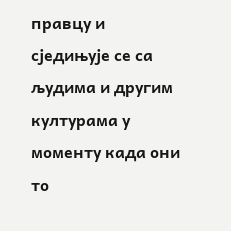правцу и сједињује се са људима и другим културама у моменту када они то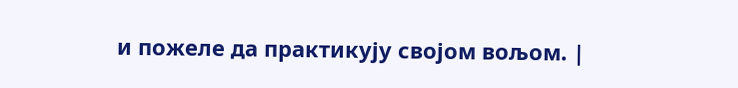и пожеле да практикују својом вољом. |